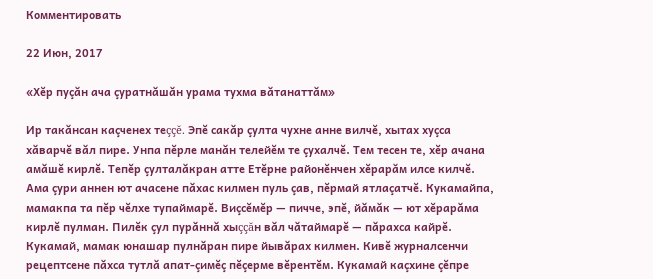Комментировать

22 Июн, 2017

«Хĕр пуçăн ача çуратнăшăн урама тухма вăтанаттăм»

Ир такăнсан каçченех теççĕ. Эпĕ сакăр çулта чухне анне вилчĕ, хытах хуçса хăварчĕ вăл пире. Унпа пĕрле манăн телейĕм те çухалчĕ. Тем тесен те, хĕр ачана амăшĕ кирлĕ. Тепĕр çулталăкран атте Етĕрне районĕнчен хĕрарăм илсе килчĕ. Ама çури аннен ют ачасене пăхас килмен пуль çав, пĕрмай ятлаçатчĕ. Кукамайпа, мамакпа та пĕр чĕлхе тупаймарĕ. Виçсĕмĕр — пичче, эпĕ, йăмăк — ют хĕрарăма кирлĕ пулман. Пилĕк çул пурăннă хыççăн вăл чăтаймарĕ — пăрахса кайрĕ. Кукамай, мамак юнашар пулнăран пире йывăрах килмен. Кивĕ журналсенчи рецептсене пăхса тутлă апат-çимĕç пĕçерме вĕрентĕм. Кукамай каçхине çĕпре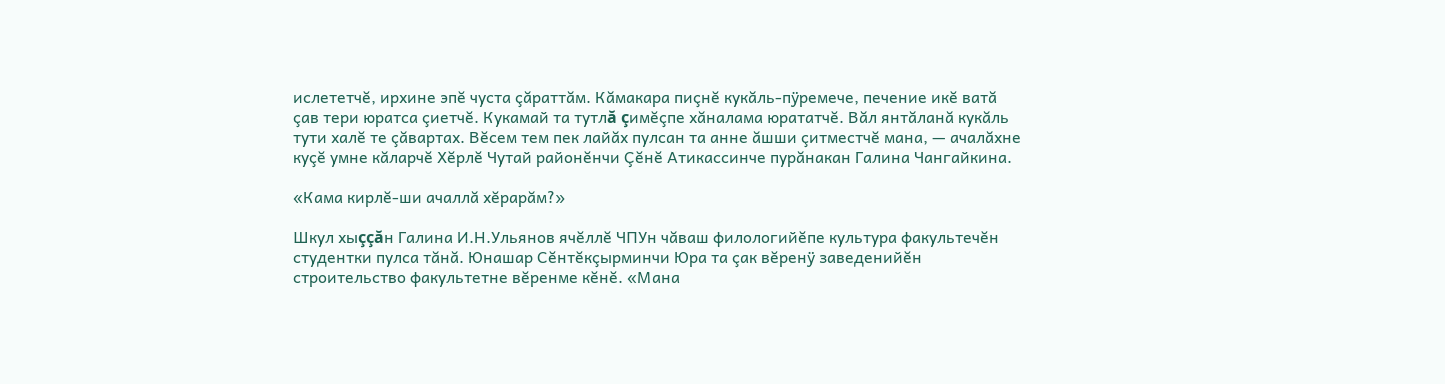ислететчĕ, ирхине эпĕ чуста çăраттăм. Кăмакара пиçнĕ кукăль-пÿремече, печение икĕ ватă çав тери юратса çиетчĕ. Кукамай та тутлă çимĕçпе хăналама юрататчĕ. Вăл янтăланă кукăль тути халĕ те çăвартах. Вĕсем тем пек лайăх пулсан та анне ăшши çитместчĕ мана, — ачалăхне куçĕ умне кăларчĕ Хĕрлĕ Чутай районĕнчи Çĕнĕ Атикассинче пурăнакан Галина Чангайкина.

«Кама кирлĕ-ши ачаллă хĕрарăм?»

Шкул хыççăн Галина И.Н.Ульянов ячĕллĕ ЧПУн чăваш филологийĕпе культура факультечĕн студентки пулса тăнă. Юнашар Сĕнтĕкçырминчи Юра та çак вĕренÿ заведенийĕн строительство факультетне вĕренме кĕнĕ. «Мана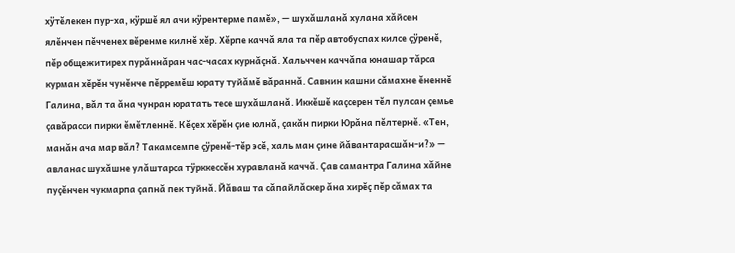хÿтĕлекен пур-ха, кÿршĕ ял ачи кÿрентерме памĕ», — шухăшланă хулана хăйсен ялĕнчен пĕчченех вĕренме килнĕ хĕр. Хĕрпе каччă яла та пĕр автобуспах килсе çÿренĕ, пĕр общежитирех пурăннăран час-часах курнăçнă. Хальччен каччăпа юнашар тăрса курман хĕрĕн чунĕнче пĕрремĕш юрату туйăмĕ вăраннă. Савнин кашни сăмахне ĕненнĕ Галина, вăл та ăна чунран юратать тесе шухăшланă. Иккĕшĕ каçсерен тĕл пулсан çемье çавăрасси пирки ĕмĕтленнĕ. Кĕçех хĕрĕн çие юлнă, çакăн пирки Юрăна пĕлтернĕ. «Тен, манăн ача мар вăл? Такамсемпе çÿренĕ-тĕр эсĕ, халь ман çине йăвантарасшăн-и?» — авланас шухăшне улăштарса тÿрккессĕн хуравланă каччă. Çав самантра Галина хăйне пуçĕнчен чукмарпа çапнă пек туйнă. Йăваш та сăпайлăскер ăна хирĕç пĕр сăмах та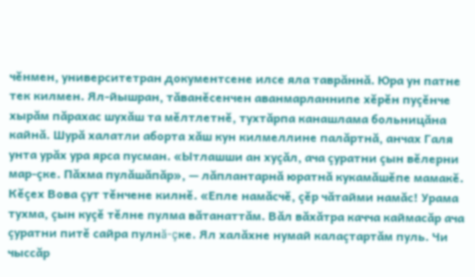чĕнмен, университетран документсене илсе яла таврăннă. Юра ун патне тек килмен. Ял-йышран, тăванĕсенчен аванмарланнипе хĕрĕн пуçĕнче хырăм пăрахас шухăш та мĕлтлетнĕ, тухтăрпа канашлама больницăна кайнă. Шурă халатли аборта хăш кун килмеллине палăртнă, анчах Галя унта урăх ура ярса пусман. «Ытлашши ан хуçăл, ача çуратни çын вĕлерни мар-çке. Пăхма пулăшăпăр», — лăплантарнă юратнă кукамăшĕпе мамакĕ. Кĕçех Вова çут тĕнчене килнĕ. «Епле намăсчĕ, çĕр чăтайми намăс! Урама тухма, çын куçĕ тĕлне пулма вăтанаттăм. Вăл вăхăтра качча каймасăр ача çуратни питĕ сайра пулнă-çке. Ял халăхне нумай калаçтартăм пуль. Чи чыссăр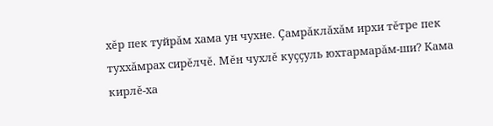хĕр пек туйрăм хама ун чухне. Çамрăклăхăм ирхи тĕтре пек туххăмрах сирĕлчĕ. Мĕн чухлĕ куççуль юхтармарăм-ши? Кама кирлĕ-ха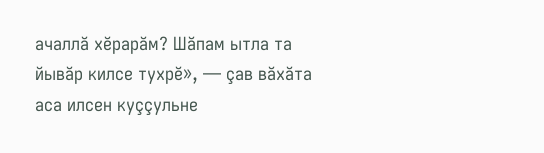ачаллă хĕрарăм? Шăпам ытла та йывăр килсе тухрĕ», — çав вăхăта аса илсен куççульне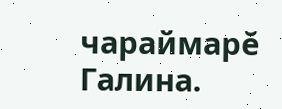чараймарĕ Галина.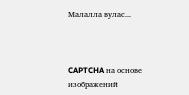Малалла вулас...



CAPTCHA на основе изображений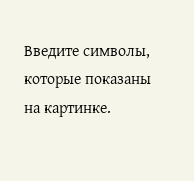Введите символы, которые показаны на картинке.